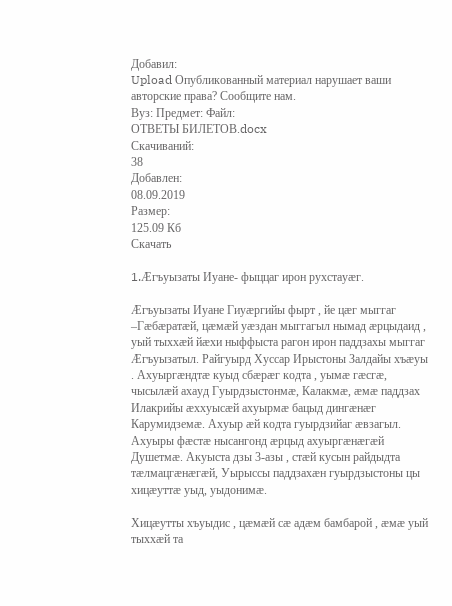Добавил:
Upload Опубликованный материал нарушает ваши авторские права? Сообщите нам.
Вуз: Предмет: Файл:
ОТВЕТЫ БИЛЕТОВ.docx
Скачиваний:
38
Добавлен:
08.09.2019
Размер:
125.09 Кб
Скачать

1.Æгъуызаты Иуане- фыццаг ирон рухстауæг.

Æгъуызаты Иуане Гиуæргийы фырт , йе цæг мыггаг –Гæбæратæй, цæмæй уæздан мыггагыл нымад æрцыдаид , уый тыххæй йæхи ныффыста рагон ирон паддзахы мыггаг Æгъуызатыл. Райгуырд Хуссар Ирыстоны Залдайы хъæуы . Ахуыргæндтæ куыд сбæрæг кодта , уымæ гæсгæ, чысылæй ахауд Гуырдзыстонмæ, Калакмæ, æмæ паддзах Илакрийы æххуысæй ахуырмæ бацыд дингæнæг Карумидземæ. Ахуыр æй кодта гуырдзийаг æвзагыл. Ахуыры фæстæ нысангонд æрцыд ахуыргæнæгæй Душетмæ. Акуыста дзы 3-азы , стæй кусын райдыдта тæлмацгæнæгæй, Уырыссы паддзахæн гуырдзыстоны цы хицæуттæ уыд, уыдонимæ.

Хицæутты хъуыдис , цæмæй сæ адæм бамбарой , æмæ уый тыххæй та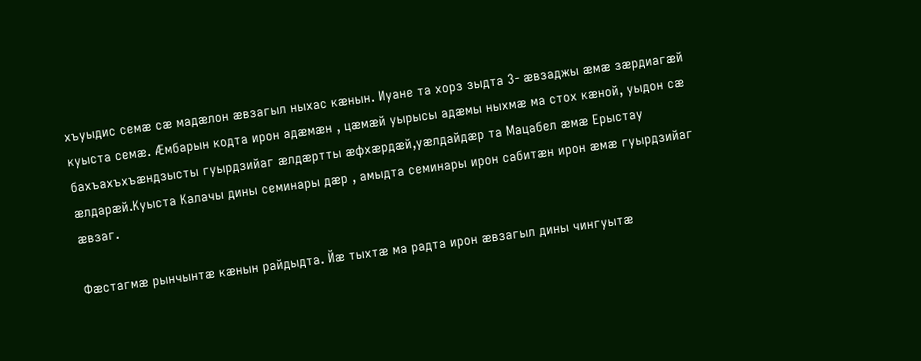хъуыдис семæ сæ мадæлон æвзагыл ныхас кæнын. Иуане та хорз зыдта 3- æвзаджы æмæ зæрдиагæй куыста семæ. Æмбарын кодта ирон адæмæн , цæмæй уырысы адæмы ныхмæ ма стох кæной, уыдон сæ бахъахъхъæндзысты гуырдзийаг æлдæртты æфхæрдæй,уæлдайдæр та Мацабел æмæ Ерыстау æлдарæй.Куыста Калачы дины семинары дæр , амыдта семинары ирон сабитæн ирон æмæ гуырдзийаг æвзаг.

Фæстагмæ рынчынтæ кæнын райдыдта. Йæ тыхтæ ма радта ирон æвзагыл дины чингуытæ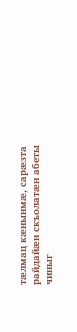тæлмац кæнынмæ, сарæзта райдайæн скъолатæн абеты чиныг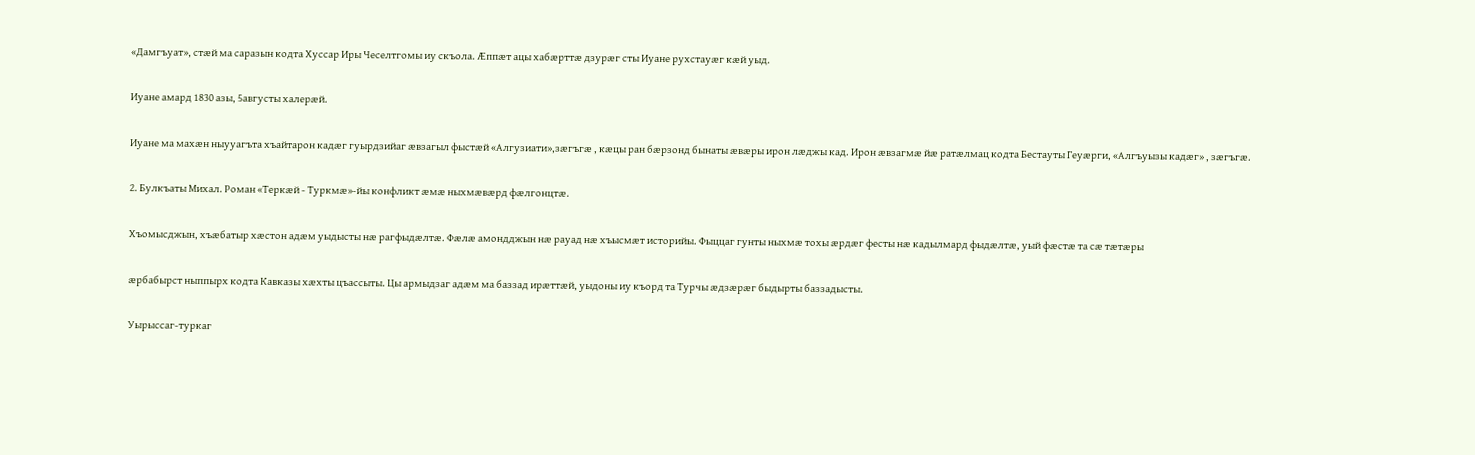«Дамгъуат», стæй ма саразын кодта Хуссар Иры Чеселтгомы иу скъола. Æппæт ацы хабæрттæ дзурæг сты Иуане рухстауæг кæй уыд.

Иуане амард 1830 азы, 5августы халерæй.

Иуане ма махæн ныууагъта хъайтарон кадæг гуырдзийаг æвзагыл фыстæй «Алгузиати»,зæгъгæ , кæцы ран бæрзонд бынаты æвæры ирон лæджы кад. Ирон æвзагмæ йæ ратæлмац кодта Бестауты Геуæрги, «Алгъуызы кадæг» , зæгъгæ.

2. Булкъаты Михал. Роман «Теркæй - Туркмæ»-йы конфликт æмæ ныхмæвæрд фæлгонцтæ.

Хъомысджын, хъæбатыр хæстон адæм уыдысты нæ рагфыдæлтæ. Фæлæ амондджын нæ рауад нæ хъысмæт историйы. Фыццаг гунты ныхмæ тохы æрдæг фесты нæ кадылмард фыдæлтæ, уый фæстæ та сæ тæтæры

æрбабырст ныппырх кодта Кавказы хæхты цъассыты. Цы армыдзаг адæм ма баззад ирæттæй, уыдоны иу къорд та Турчы æдзæрæг быдырты баззадысты.

Уырыссаг-туркаг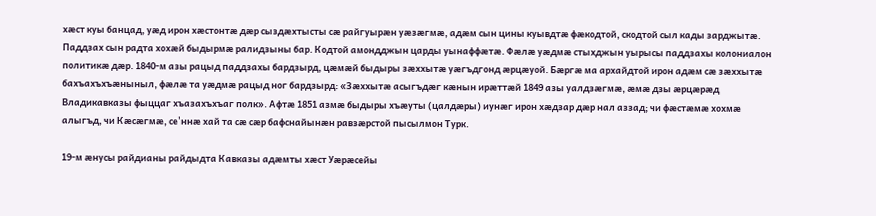хæст куы банцад, уæд ирон хæстонтæ дæр сыздæхтысты сæ райгуырæн уæзæгмæ, адæм сын цины куывдтæ фæкодтой, скодтой сыл кады зарджытæ. Паддзах сын радта хохæй быдырмæ ралидзыны бар. Кодтой амондджын царды уынаффæтæ. Фæлæ уæдмæ стыхджын уырысы паддзахы колониалон политикæ дæр. 1840-м азы рацыд паддзахы бардзырд, цæмæй быдыры зæххытæ уæгъдгонд æрцæуой. Бæргæ ма архайдтой ирон адæм сæ зæххытæ бахъахъхъæныныл, фæлæ та уæдмæ рацыд ног бардзырд: «Зæххытæ асыгъдæг кæнын ирæттæй 1849 азы уалдзæгмæ, æмæ дзы æрцæрæд Владикавказы фыццаг хъазахъхъаг полк». Афтæ 1851 азмæ быдыры хъæуты (цалдæры) иунæг ирон хæдзар дæр нал аззад; чи фæстæмæ хохмæ алыгъд, чи Кæсæгмæ, се'ннæ хай та сæ сæр бафснайынæн равзæрстой пысылмон Турк.

19-м æнусы райдианы райдыдта Кавказы адæмты хæст Уæрæсейы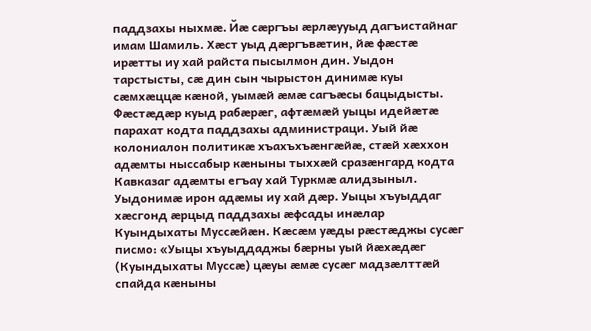паддзахы ныхмæ. Йæ сæргъы æрлæууыд дагъистайнаг имам Шамиль. Хæст уыд дæргъвæтин, йæ фæстæ ирæтты иу хай райста пысылмон дин. Уыдон тарстысты, сæ дин сын чырыстон динимæ куы сæмхæццæ кæной, уымæй æмæ сагъæсы бацыдысты. Фæстæдæр куыд рабæрæг, афтæмæй уыцы идейæтæ парахат кодта паддзахы администраци. Уый йæ колониалон политикæ хъахъхъæнгæйæ, стæй хæххон адæмты ныссабыр кæныны тыххæй сразæнгард кодта Кавказаг адæмты егъау хай Туркмæ алидзыныл. Уыдонимæ ирон адæмы иу хай дæр. Уыцы хъуыддаг хæсгонд æрцыд паддзахы æфсады инæлар Куындыхаты Муссæйæн. Кæсæм уæды рæстæджы сусæг писмо: «Уыцы хъуыддаджы бæрны уый йæхæдæг (Куындыхаты Муссæ) цæуы æмæ сусæг мадзæлттæй спайда кæныны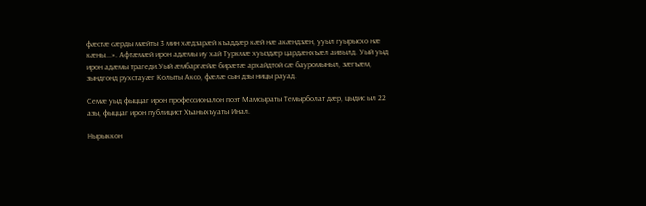фæстæ сæрды мæйты 3 мин хæдзарæй къаддæр кæй нæ акæндзæн, ууыл гуырысхо нæ кæны...». Афтæмæй ирон адæмы иу хай Туркмæ хуыздæр цардæнхъæл аивылд. Уый уыд ирон адæмы трагеди.Уый æмбаргæйæ бирæтæ архайдтой сæ бауромыныл, зæгъæм, зындгонд рухстауæг Колыты Аксо, фæлæ сын дзы ницы рауад.

Семæ уыд фыццаг ирон профессионалон поэт Мамсыраты Темырболат дæр, цыдис ыл 22 азы, фыццаг ирон публицист Хъаныхъуаты Инал.

Нырыккон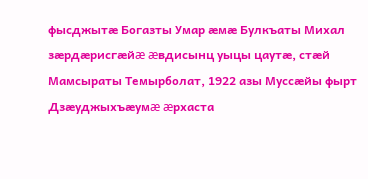фысджытæ Богазты Умар æмæ Булкъаты Михал зæрдæрисгæйæ æвдисынц уыцы цаутæ, стæй Мамсыраты Темырболат, 1922 азы Муссæйы фырт Дзæуджыхъæумæ æрхаста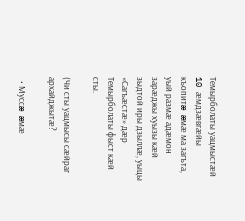Темырболаты уацмыстæй 10 æмдзæвгæйы къопитæ æмæ ма загъта, уый размæ адæмон зарæджы хуызы кæй зыдтой иры дзыллæ, уыцы «Сагъæстæ» дæр Темырболаты фыст кæй сты.

(Чи сты уацмысы сæйраг архайджытæ?

  • Муссæ æмæ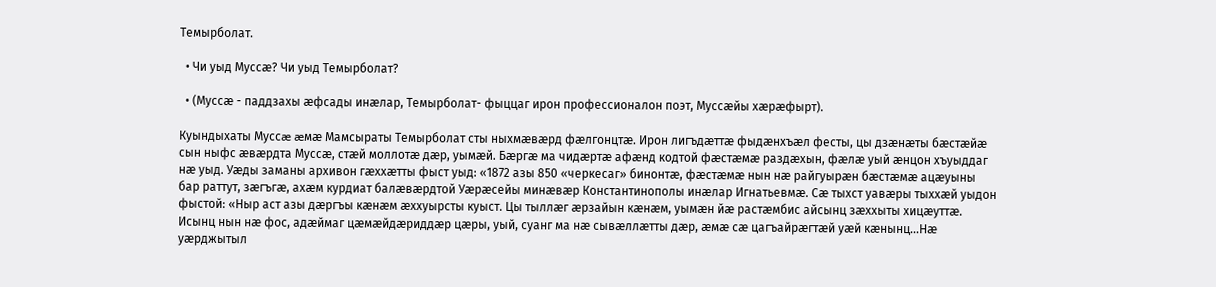Темырболат.

  • Чи уыд Муссæ? Чи уыд Темырболат?

  • (Муссæ - паддзахы æфсады инæлар, Темырболат- фыццаг ирон профессионалон поэт, Муссæйы хæрæфырт).

Куындыхаты Муссæ æмæ Мамсыраты Темырболат сты ныхмæвæрд фæлгонцтæ. Ирон лигъдæттæ фыдæнхъæл фесты, цы дзæнæты бæстæйæ сын ныфс æвæрдта Муссæ, стæй моллотæ дæр, уымæй. Бæргæ ма чидæртæ афæнд кодтой фæстæмæ раздæхын, фæлæ уый æнцон хъуыддаг нæ уыд. Уæды заманы архивон гæххæтты фыст уыд: «1872 азы 850 «черкесаг» бинонтæ, фæстæмæ нын нæ райгуырæн бæстæмæ ацæуыны бар раттут, зæгъгæ, ахæм курдиат балæвæрдтой Уæрæсейы минæвæр Константинополы инæлар Игнатьевмæ. Сæ тыхст уавæры тыххæй уыдон фыстой: «Ныр аст азы дæргъы кæнæм æххуырсты куыст. Цы тыллæг æрзайын кæнæм, уымæн йæ растæмбис айсынц зæххыты хицæуттæ. Исынц нын нæ фос, адæймаг цæмæйдæриддæр цæры, уый, суанг ма нæ сывæллæтты дæр, æмæ сæ цагъайрæгтæй уæй кæнынц...Нæ уæрджытыл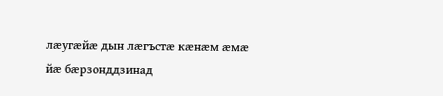лæугæйæ дын лæгъстæ кæнæм æмæ йæ бæрзонддзинад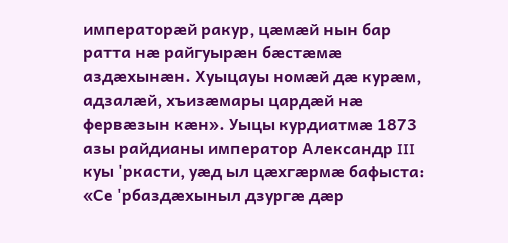императорæй ракур, цæмæй нын бар ратта нæ райгуырæн бæстæмæ аздæхынæн. Хуыцауы номæй дæ курæм, адзалæй, хъизæмары цардæй нæ фервæзын кæн». Уыцы курдиатмæ 1873 азы райдианы император Александр III куы 'ркасти, уæд ыл цæхгæрмæ бафыста: «Се 'рбаздæхыныл дзургæ дæр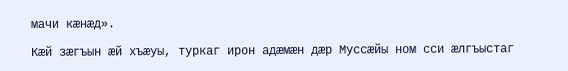мачи кæнæд».

Кæй зæгъын æй хъæуы, туркаг ирон адæмæн дæр Муссæйы ном сси æлгъыстаг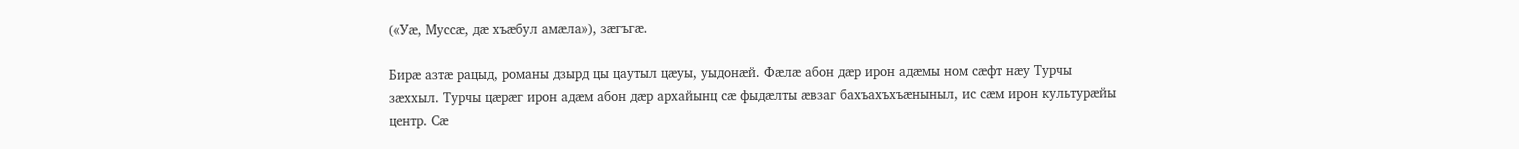(«Уæ, Муссæ, дæ хъæбул амæла»), зæгъгæ.

Бирæ азтæ рацыд, романы дзырд цы цаутыл цæуы, уыдонæй. Фæлæ абон дæр ирон адæмы ном сæфт нæу Турчы зæххыл. Турчы цæрæг ирон адæм абон дæр архайынц сæ фыдæлты æвзаг бахъахъхъæныныл, ис сæм ирон культурæйы центр. Сæ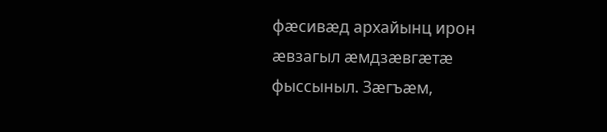фæсивæд архайынц ирон æвзагыл æмдзæвгæтæ фыссыныл. Зæгъæм,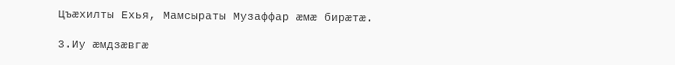Цъæхилты Ехья, Мамсыраты Музаффар æмæ бирæтæ.

3.Иу æмдзæвгæ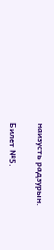наизусть радзурын.

Билет №5.